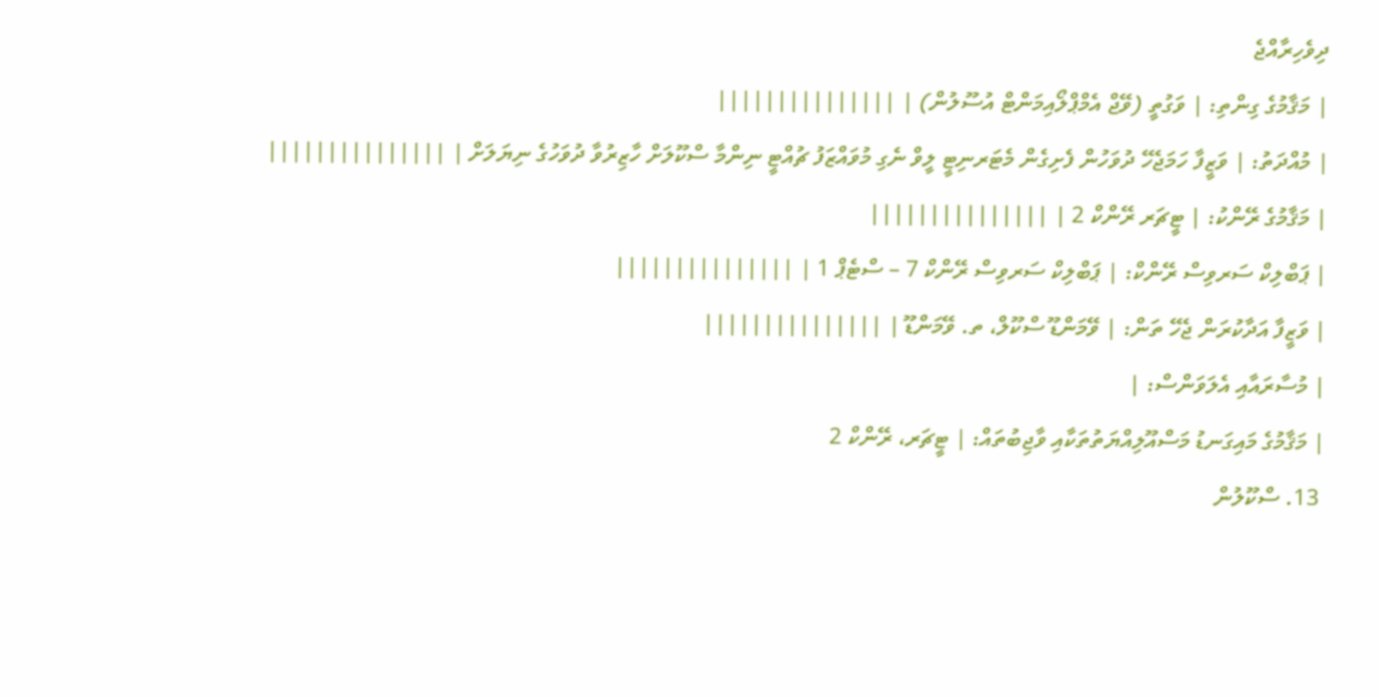ދިވެހިރާއްޖެ
| މަޤާމުގެ ގިންތި: | ވަގުތީ (ވޭޖް އެމްޕްލޯއިމަންޓް އުސޫލުން) | |||||||||||||||
| މުއްދަތު: | ވަޒީފާ ހަމަޖެހޭ ދުވަހުން ފެށިގެން މެޓަރނިޓީ ލީވް ނެގި މުވައްޒަފު ޗުއްޓީ ނިންމާ ސްކޫލަށް ހާޒިރުވާ ދުވަހުގެ ނިޔަލަށް | |||||||||||||||
| މަޤާމުގެ ރޭންކު: | ޓީޗަރ ރޭންކް 2 | |||||||||||||||
| ޕަބްލިކް ސަރވިސް ރޭންކް: | ޕަބްލިކް ސަރވިސް ރޭންކް 7 – ސްޓެޕް 1 | |||||||||||||||
| ވަޒީފާ އަދާކުރަން ޖެހޭ ތަން: | ވޭމަންޑޫ ސްކޫލް، ތ. ވޭމަންޑޫ | |||||||||||||||
| މުސާރައާއި އެލަވަންސް: |
| މަޤާމުގެ މައިގަނޑު މަސްއޫލިއްޔަތުތަކާއި ވާޖިބުތައް: | ޓީޗަރ، ރޭންކް 2
 13. ސްކޫލުން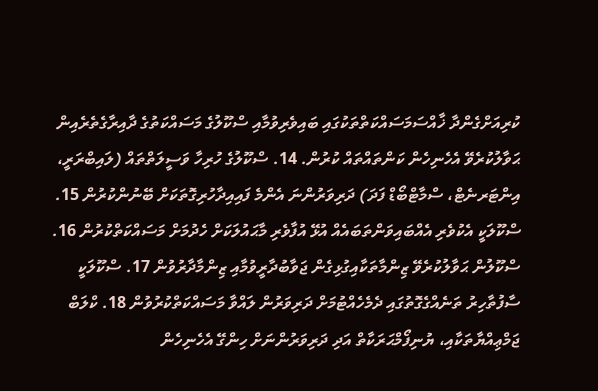ކުރިއަށްގެންދާ ޚާއްސަމަސައްކަތްތަކުގައި ބައިވެރިވުމާއި ސްކޫލުގެ މަސައްކަތުގެ ދާއިރާގެތެރެއިން ޙަވާލުކުރެވޭ އެހެނިހެން ކަންތައްތައް ކުރުން. 14. ސްކޫލުގެ ހުރިހާ ވަސީލަތްތައް (ލައިބްރަރީ، އިންޓަރނެޓް، ސްމާޓްބޯޑް ފަދަ) ދަރިވަރުންނަ އެންމެ ފައިއިދާހުރިގޮތަކަށް ބޭނުންކުރުން 15. ސްކޫލަކީ އެކުވެރި އެއްބައިވަންތަބައެއް އުޅޭ އުފާވެރި މާޙައުލަކަށް ހެދުމަށް މަސައްކަތްކުރުން 16. ސްކޫލުން ޙަވާލުކުރެވޭ ޒިންމާތަކާއިގުޅިގެން ޖަވާބުދާރީވުމާއި ޒިންމާދާރުވުން 17. ސްކޫލަކީ ސާފުތާހިރު ތަނެއްގެގޮތުގައި ދެމެހެއްޓުމަށް ދަރިވަރުން ލައްވާ މަސައްކަތްކުރުވުން 18. ކްލަބް ޖަމްޢިއްޔާތަކާއި، ޔުނިފޯމްޙަރަކާތް އަދި ދަރިވަރުންނަށް ހިންގޭ އެހެނިހެން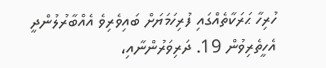ހުރިހާ ޙަރަކާތެއްގައި ފުރިހަމަޔަށް ބައިވެރިވެ އެއްބާރުލުންދީ އެހީތެރިވުން 19. ދަރިވަރުންނާއި،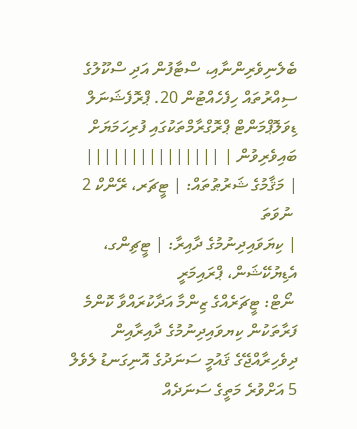ބެލެނިވެރިންނާއި، ސްޓާފުން އަދި ސްކޫލުގެ ސިއްރުތައް ހިފެހެއްޓުން 20. ޕްރޮފެޝަނަލް ޑިވަލޮޕްމަންޓް ޕްރޮގްރާމްތަކުގައި ފުރިހަމަޔަށް ބައިވެރިވުން | |||||||||||||||
| މަޤާމުގެ ޝަރުޠުތައް: | ޓީޗަރ، ރޭންކް 2
 ނުވަތަ
| ކިޔަވައިދިނުމުގެ ދާއިރާ: | ޓީޗިންގ، އެޑިޔުކޭޝަން، ޕްރައިމަރީ
 ނޯޓް: ޓީޗަރެއްގެ ޒިންމާ އަދާކުރައްވާ ކޮންމެ ފަރާތަކުން ކިޔވައިދިނުމުގެ ދާއިރާއިން ދިވެހިރާއްޖޭގެ ޤައުމީ ސަނަދުގެ އޮނިގަނޑު ލެވެލް 5 އަށްވުރެ މަތީގެ ސަނަދެއް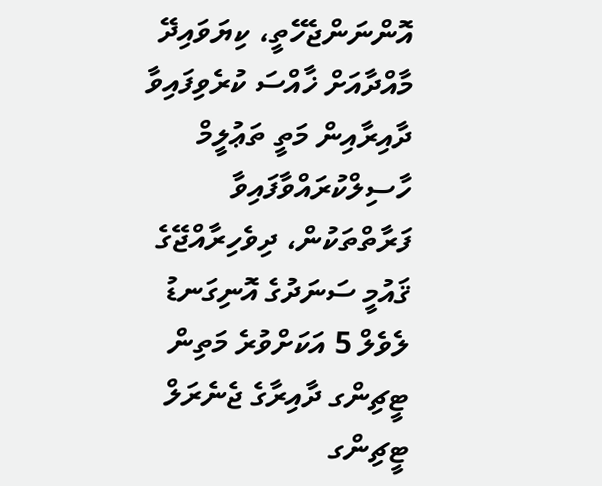އޮންނަންޖެހޭތީ، ކިޔަވައިދޭ މާއްދާއަށް ޚާއްސަ ކުރެވިފައިވާ ދާއިރާއިން މަތީ ތަޢުލީމް ހާސިލްކުރައްވާފައިވާ ފަރާތްތަކުން، ދިވެހިރާއްޖޭގެ ޤައުމީ ސަނަދުގެ އޮނިގަނޑު ލެވެލް 5 އަކަށްވުރެ މަތިން ޓީޗިންގ ދާއިރާގެ ޖެނެރަލް ޓީޗިންގ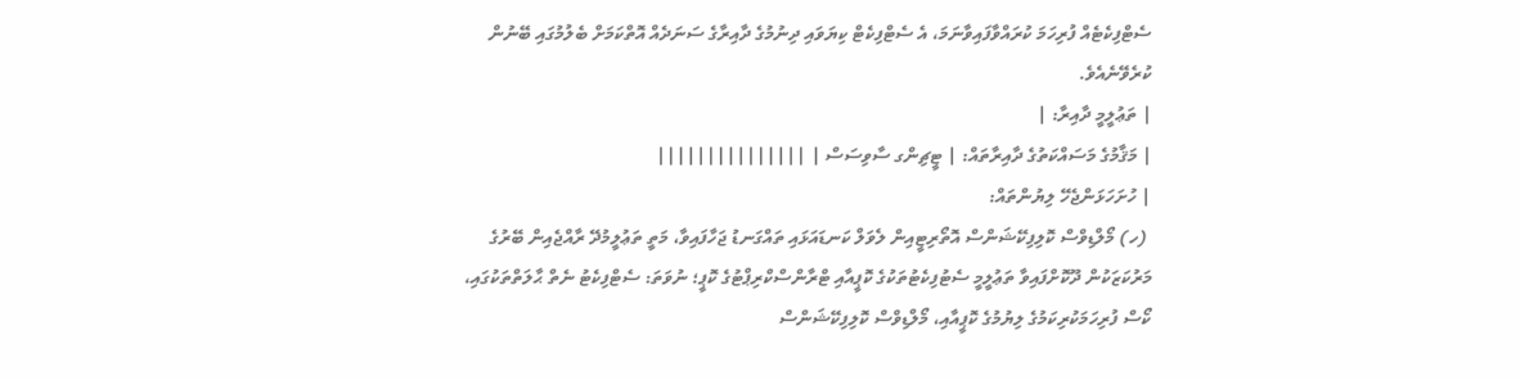ސެޓްފިކެޓެއް ފުރިހަމަ ކުރައްވާފައިވާނަމަ، އެ ސެޓްފިކެޓް ކިޔަވައި ދިނުމުގެ ދާއިރާގެ ސަނަދެއް އޮތްކަމަށް ބެލުމުގައި ބޭނުން ކުރެވޭނެއެވެ.
| ތަޢުލީމީ ދާއިރާ: |
| މަޤާމުގެ މަސައްކަތުގެ ދާއިރާތައް: | ޓީޗިންގ ސާވިސަސް | |||||||||||||||
| ހުށަހަޅަންޖެހޭ ލިޔުންތައް:
 (ހ) މޯލްޑިވްސް ކޮލިފިކޭޝަންސް އޮތޯރިޓީއިން ލެވަލް ކަނޑައަޅައި ތައްގަނޑު ޖަހާފައިވާ، މަތީ ތަޢުލީމުދޭ ރާއްޖެއިން ބޭރުގެ މަރުކަޒަކުން ދޫކޮށްފައިވާ ތަޢުލީމީ ސެޓުފިކެޓުތަކުގެ ކޮޕީއާއި ޓްރާންސްކްރިޕްޓުގެ ކޮޕީ؛ ނުވަތަ: ސެޓްފިކެޓު ނެތް ޙާލަތްތަކުގައި، ކޯސް ފުރިހަމަކުރިކަމުގެ ލިޔުމުގެ ކޮޕީއާއި، މޯލްޑިވްސް ކޮލިފިކޭޝަންސް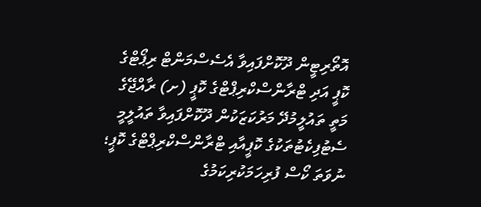އޮތޯރިޓީން ދޫކޮށްފައިވާ އެސެސްމަންޓް ރިޕޯޓްގެ ކޮޕީ އަދި ޓްރާންސްކްރިޕްޓްގެ ކޮޕީ (ށ) ރާއްޖޭގެ މަތީ ތައުލީމުދޭ މަރުކަޒަކުން ދޫކޮށްފައިވާ ތައުލީމީ ސެޓުފިކެޓުތަކުގެ ކޮޕީއާއި ޓްރާންސްކްރިޕްޓްގެ ކޮޕީ؛ ނުވަތަ ކޯސް ފުރިހަމަކުރިކަމުގެ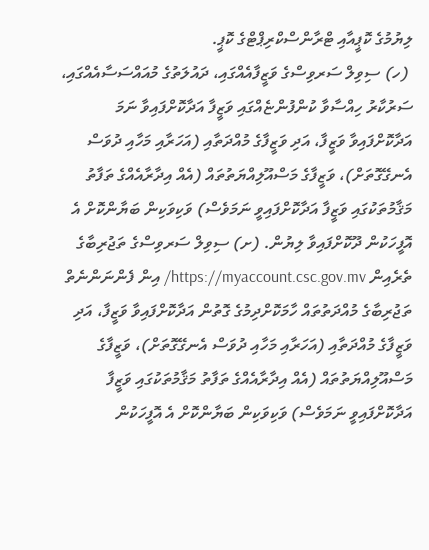ލިޔުމުގެ ކޮޕީއާއި ޓްރާންސްކްރިޕްޓްގެ ކޮޕީ.
 (ހ) ސިވިލް ސަރވިސްގެ ވަޒީފާއެއްގައި، ދައުލަތުގެ މުއައްސަސާއެއްގައި، ސަރުކާރު ހިއްސާވާ ކުންފުންޏެއްގައި ވަޒީފާ އަދާކޮށްފައިވާ ނަމަ އަދާކޮށްފައިވާ ވަޒީފާ، އަދި ވަޒީފާގެ މުއްދަތާއި (އަހަރާއި މަހާއި ދުވަސް އެނގޭގޮތަށް)، ވަޒީފާގެ މަސްއޫލިއްޔަތުތައް (އެއް އިދާރާއެއްގެ ތަފާތު މަޤާމުތަކުގައި ވަޒީފާ އަދާކޮށްފައިވީ ނަމަވެސް) ވަކިވަކިން ބަޔާންކޮށް އެ އޮފީހަކުން ދޫކޮށްފައިވާ ލިޔުން. (ށ) ސިވިލް ސަރވިސްގެ ތަޖުރިބާގެ ތެރެއިން https://myaccount.csc.gov.mv/ އިން ފެންނަންނެތް ތަޖުރިބާގެ މުއްދަތުތައް ހާމަކޮށްދިމުގެ ގޮތުން އަދާކޮށްފައިވާ ވަޒީފާ، އަދި ވަޒީފާގެ މުއްދަތާއި (އަހަރާއި މަހާއި ދުވަސް އެނގޭގޮތަށް)، ވަޒީފާގެ މަސްއޫލިއްޔަތުތައް (އެއް އިދާރާއެއްގެ ތަފާތު މަޤާމުތަކުގައި ވަޒީފާ އަދާކޮށްފައިވީ ނަމަވެސް) ވަކިވަކިން ބަޔާންކޮށް އެ އޮފީހަކުން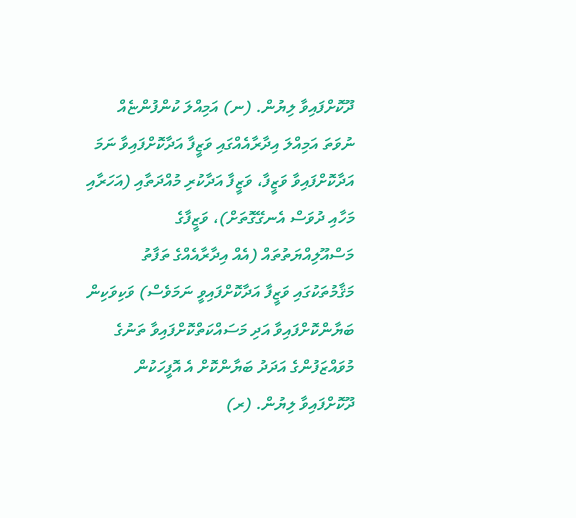ދޫކޮށްފައިވާ ލިޔުން. (ނ) އަމިއްލަ ކުންފުންޏެއް ނުވަތަ އަމިއްލަ އިދާރާއެއްގައި ވަޒީފާ އަދާކޮށްފައިވާ ނަމަ އަދާކޮށްފައިވާ ވަޒީފާ، ވަޒީފާ އަދާކުރި މުއްދަތާއި (އަހަރާއި މަހާއި ދުވަސް އެނގޭގޮތަށް)، ވަޒީފާގެ މަސްއޫލިއްޔަތުތައް (އެއް އިދާރާއެއްގެ ތަފާތު މަޤާމުތަކުގައި ވަޒީފާ އަދާކޮށްފައިވީ ނަމަވެސް) ވަކިވަކިން ބަޔާންކޮށްފައިވާ އަދި މަސައްކަތްކޮށްފައިވާ ތަނުގެ މުވައްޒަފުންގެ އަދަދު ބަޔާންކޮށް އެ އޮފީހަކުން ދޫކޮށްފައިވާ ލިޔުން. (ރ)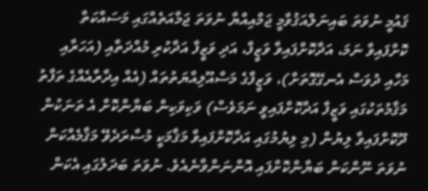ޤައުމީ ނުވަތަ ބައިނަލްއަޤުވާމީ ޖަމްއިއްޔާ ނުވަތަ ޖަމާއަތެއްގައި މަސައްކަތް ކޮށްފައިވާ ނަމަ، އަދާކޮށްފައިވާ ވަޒީފާ، އަދި ވަޒީފާ އަދާކުރި މުއްދަތާއި (އަހަރާއި މަހާއި ދުވަސް އެނގޭގޮތަށް)، ވަޒީފާގެ މަސްއޫލިއްޔަތުތައް (އެއް އިދާރާއެއްގެ ތަފާތު މަޤާމުތަކުގައި ވަޒީފާ އަދާކޮށްފައިވީ ނަމަވެސް) ވަކިވަކިން ބަޔާންކޮށް އެ ތަނަކުން ދޫކޮށްފައިވާ ލިޔުން (މި ލިޔުމުގައި އަދާކޮށްފައިވާ މަޤާމަކީ މުސާރަދެވޭ މަޤާމެއްކަން ނުވަތަ ނޫންކަން ބަޔާންކޮށްފައި އޮންނަންވާނެއެވެ. ނުވަތަ ބަދަލުގައި އެކަން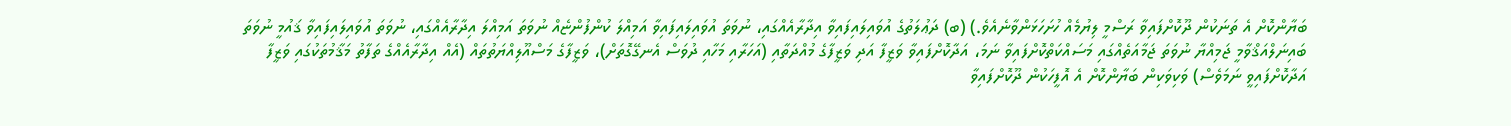ބަޔާންކޮށް އެ ތަނަކުން ދޫކޮށްފައިވާ ރަސްމީ ލިޔުމެއް ހުށަހަޅަންވާނެއެވެ.) (ބ) ދަޢުލަތުގެ އުވައިލައިފައިވާ އިދާރާއެއްގައި، ނުވަތަ އުވައިލައިފައިވާ އަމިއްލަ ކުންފުންޏެއް ނުވަތަ އަމިއްލަ އިދާރާއެއްގައި، ނުވަތަ އުވައިލައިފައިވާ ޤައުމީ ނުވަތަ ބައިނަލްއަޤްވާމީ ޖަމިއްޔާ ނުވަތަ ޖަމާއަތެއްގައި މަސައްކަތްކޮށްފައިވާ ނަމަ، އަދާކޮށްފައިވާ ވަޒީފާ އަދި ވަޒީފާގެ މުއްދަތާއި (އަހަރާއި މަހާއި ދުވަސް އެނގޭގޮތަށް)، ވަޒީފާގެ މަސްއޫލިއްޔަތުތައް (އެއް އިދާރާއެއްގެ ތަފާތު މަޤާމުތަކުގައި ވަޒީފާ އަދާކޮށްފައިވީ ނަމަވެސް) ވަކިވަކިން ބަޔާންކޮށް އެ އޮފީހަކުން ދޫކޮށްފައިވާ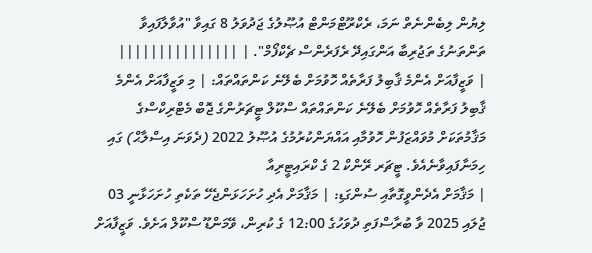ލިޔުން ލިބެންނެތް ނަމަ، ރެކްރޫޓްމަންޓް އުޞޫލުގެ ޖަދުވަލު 8 ގައިވާ "އުވާލާފައިވާ ތަންތަނުގެ ތަޖުރިބާ އަންގައިދޭ ރެފަރެންސް ޗެކްފޯމް". | |||||||||||||||
| ވަޒީފާއަށް އެންމެ ޤާބިލު ފަރާތެއް ހޮވުމަށް ބެލޭނެ ކަންތައްތައް: | މި ވަޒީފާއަށް އެންމެ ޤާބިލު ފަރާތެއް ހޮވުމަށް ބެލޭނެ ކަންތައްތައް ސްކޫލް ޓީޗަރުންގެ ޖޮބް މެޓްރިކްސްގެ މަޤާމުތަކަށް މުވައްޒަފުން ހޮވުމާއި އައްޔަންކުރުމުގެ އުޞޫލު 2022 (ދެވަނަ އިސްލާޙް) ގައި ހިމަނާފައިވާނެއެވެ. ޓީޗަރ ރޭންކް 2 ގެ ކްރައިޓީރިއާ
| މަޤާމަށް އެދެންވީގޮތާއި ސުންގަޑި: | މަޤާމަށް އެދި ހުށަހަޅަންޖެހޭ ތަކެތި ހުށަހަޅާނީ 03 ޖުލައި 2025 ވާ ބުރާސްފަތި ދުވަހުގެ 12:00 ގެ ކުރިން، ވޭމަންޑޫ ސްކޫލް އަށެވެ. ވަޒީފާއަށް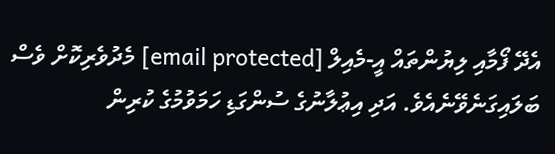އެދޭ ފޯމާއި ލިޔުންތައް އީ-މެއިލް [email protected] މެދުވެރިކޮށް ވެސް ބަލައިގަނެވޭނެއެވެ. އަދި އިޢުލާނުގެ ސުންގަޑި ހަމަވުމުގެ ކުރިން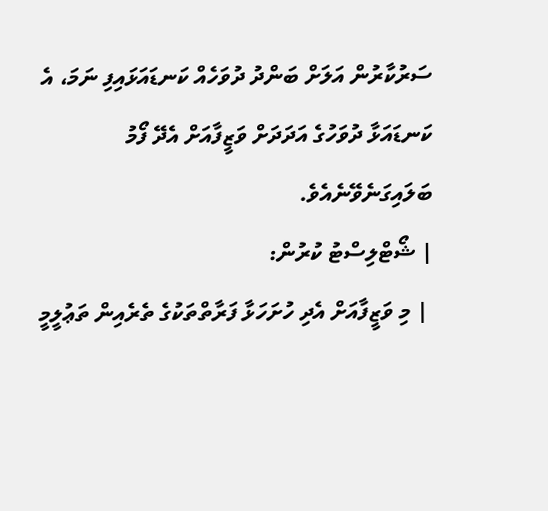ސަރުކާރުން އަލަށް ބަންދު ދުވަހެއް ކަނޑައަޅައިފި ނަމަ، އެ ކަނޑައަޅާ ދުވަހުގެ އަދަދަށް ވަޒީފާއަށް އެދޭ ފޯމު ބަލައިގަނެވޭނެއެވެ.
| ޝޯޓްލިސްޓު ކުރުން:
 | މި ވަޒީފާއަށް އެދި ހުށަހަޅާ ފަރާތްތަކުގެ ތެރެއިން ތަޢުލީމީ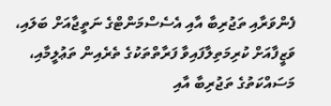ފެންވަރާއި ތަޖުރިބާ އާއި އެސެސްމަންޓްގެ ނަތީޖާއަށް ބަލައި، ވަޒީފާއަށް ކުރިމަތިލާފައިވާ ފަރާތްތަކުގެ ތެރެއިން ތަޢުލީމާއި، މަސައްކަތުގެ ތަޖުރިބާ އާއި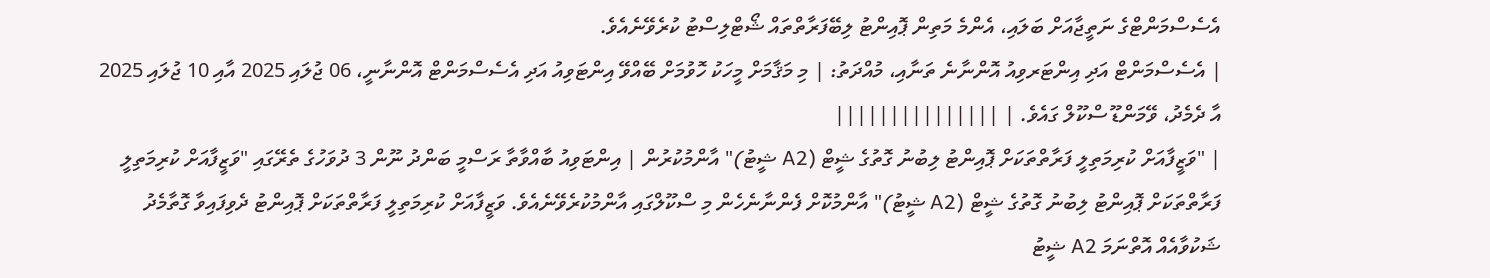އެސެސްމަންޓްގެ ނަތީޖާއަށް ބަލައި، އެންމެ މަތިން ޕޮއިންޓު ލިބޭފަރާތްތައް ޝޯޓްލިސްޓު ކުރެވޭނެއެވެ.
| އެސެސްމަންޓް އަދި އިންޓަރވިއު އޮންނާނެ ތަނާއި، މުއްދަތު: | މި މަޤާމަށް މީހަކު ހޮވުމަށް ބޭއްވޭ އިންޓަވިއު އަދި އެސެސްމަންޓް އޮންނާނީ، 06 ޖުލައި 2025 އާއި 10 ޖުލައި 2025 އާ ދެމެދު، ވޭމަންޑޫ ސްކޫލް ގައެވެ. | |||||||||||||||
| "ވަޒީފާއަށް ކުރިމަތިލީ ފަރާތްތަކަށް ޕޮއިންޓު ލިބުނު ގޮތުގެ ޝީޓް (A2 ޝީޓު)" އާންމުކުރުން | އިންޓަވިއު ބާއްވާތާ ރަސްމީ ބަންދު ނޫން 3 ދުވަހުގެ ތެރޭގައި "ވަޒީފާއަށް ކުރިމަތިލީ ފަރާތްތަކަށް ޕޮއިންޓު ލިބުނު ގޮތުގެ ޝީޓް (A2 ޝީޓު)" އާންމުކޮށް ފެންނާނެހެން މި ސްކޫލްގައި އާންމުކުރެވޭނެއެވެ. ވަޒީފާއަށް ކުރިމަތިލީ ފަރާތްތަކަށް ޕޮއިންޓު ދެވިފައިވާ ގޮތާމެދު ޝަކުވާއެއް އޮތްނަމަ A2 ޝީޓު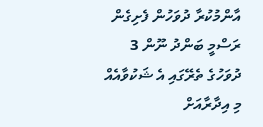އާންމުކުރާ ދުވަހުން ފެށިގެން ރަސްމީ ބަންދު ނޫން 3 ދުވަހުގެ ތެރޭގައި އެ ޝަކުވާއެއް މި އިދާރާއަށް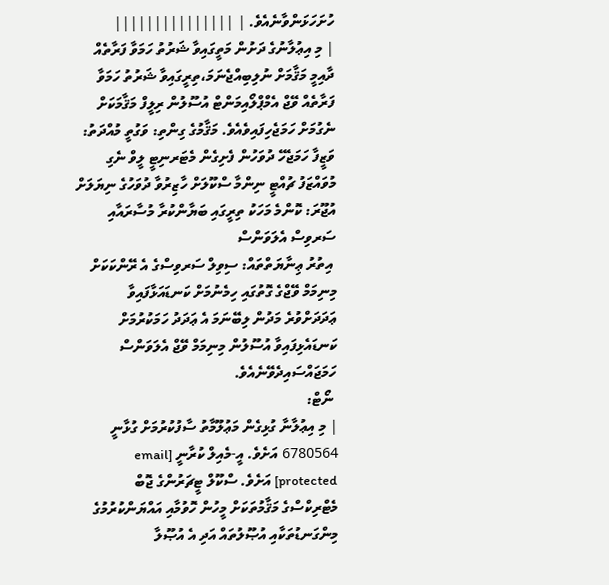ހުށަހަޅަންވާނެއެވެ. | |||||||||||||||
| މި އިޢުލާނުގެ ދަށުން މަތީގައިވާ ޝަރުތު ހަމަވާ ފަރާތެއް ދާއިމީ މަޤާމަށް ނުލިބިއްޖެނަމަ،ތިރީގައިވާ ޝަރުތު ހަމަވާ ފަރާތެއް ވޭޖް އެމްޕްލޯއިމަންޓް އުސޫލުން ރިލީފް މަޤާމަކަށް ނެގުމަށް ހަމަޖެހިފައިވެއެވެ. މަޤާމުގެ ގިންތި: ވަގުތީ މުއްދަތު: ވަޒީފާ ހަމަޖެހޭ ދުވަހުން ފެށިގެން މެޓަރނިޓީ ލީވް ނެގި މުވައްޒަފު ޗުއްޓީ ނިންމާ ސްކޫލަށް ހާޒިރުވާ ދުވަހުގެ ނިޔަލަށް އުޖޫރަ: ކޮންމެ މަހަކު ތިރީގައި ބަޔާންކުރާ މުސާރައާއި ސަރވިސް އެލަވަންސް
 އިތުރު ޢިނާޔަތްތައް: ސިވިލް ސަރވިސްގެ އެ ރޭންކަކަށް މިނިމަމް ވޭޖްގެ ގޮތުގައި ހިމެނުމަށް ކަނޑައަޅާފައިވާ ޢަދަދަށްވުރެ މަދުން ލިބޭނަމަ އެ ޢަދަދު ހަމަކުރުމަށް ކަނޑައެޅިފައިވާ އުސޫލުން މިނިމަމް ވޭޖް އެލަވަންސް ހަމަޖައްސައިދެވޭނެއެވެ.
 ނޯޓް:
| މި އިޢުލާނާ ގުޅިގެން މަޢުލޫމާތު ސާފުކުރުމަށް ގުޅާނީ 6780564 އަށެވެ. އީ-މެއިލް ކުރާނީ [email protected] އަށެވެ. ސްކޫލް ޓީޗަރުންގެ ޖޮބް މެޓްރިކްސްގެ މަޤާމުތަކަށް މީހުން ހޮވުމާއި އައްޔަންކުރުމުގެ މިންގަނޑުތަކާއި އުޞޫލުތައް އަދި އެ އުޞޫލާ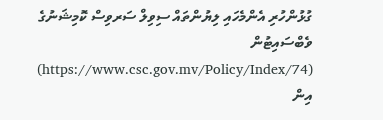ގުޅުންހުރި އެންމެހައި ލިޔުންތައް ސިވިލް ސަރވިސް ކޮމިޝަނުގެ ވެބްސައިޓުން (https://www.csc.gov.mv/Policy/Index/74) އިން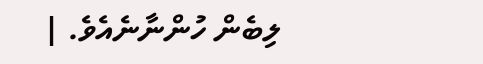ލިބެން ހުންނާނެއެވެ. |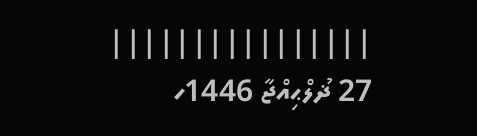||||||||||||||||
27 ޛުލްޙިއްޖާ 1446ހ